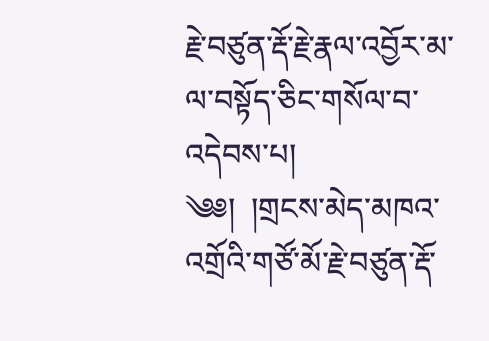རྗེ་བཙུན་རྡོ་རྗེ་རྣལ་འབྱོར་མ་ལ་བསྟོད་ཅིང་གསོལ་བ་འདེབས་པ།
༄༅།  །གྲངས་མེད་མཁའ་འགྲོའི་གཙོ་མོ་རྗེ་བཙུན་རྡོ་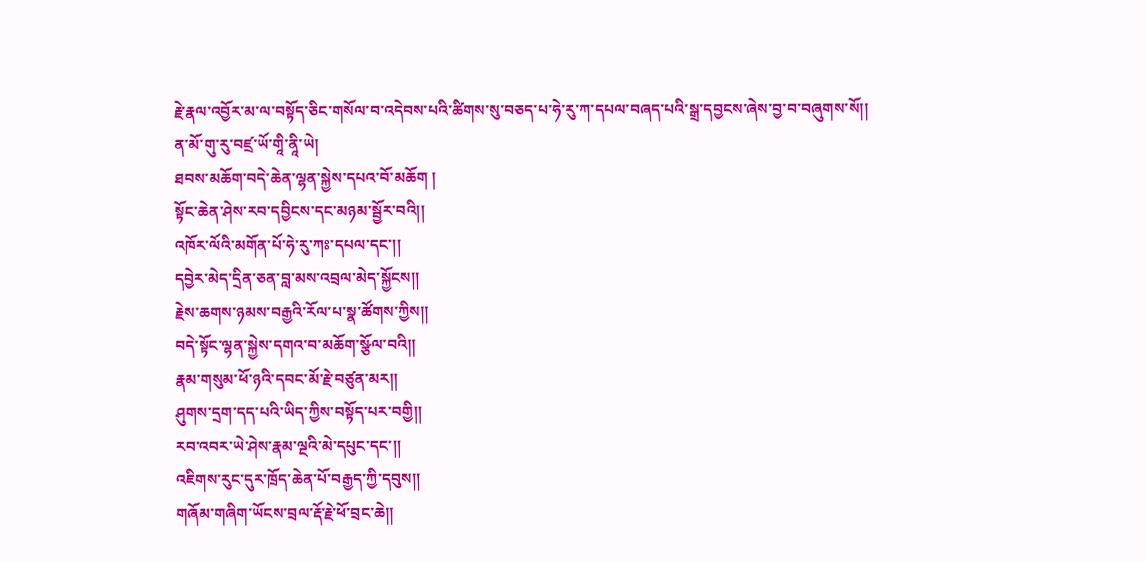རྗེ་རྣལ་འབྱོར་མ་ལ་བསྟོད་ཅིང་གསོལ་བ་འདེབས་པའི་ཚིགས་སུ་བཅད་པ་ཧེ་རུ་ཀ་དཔལ་བཞད་པའི་སྒྲ་དབྱངས་ཞེས་བྱ་བ་བཞུགས་སོ།།
ན་མོ་གུ་རུ་བཛྲ་ཡོ་གཱི་ནཱི་ཡེ།
ཐབས་མཆོག་བདེ་ཆེན་ལྷན་སྐྱེས་དཔའ་བོ་མཆོག །
སྟོང་ཆེན་ཤེས་རབ་དབྱིངས་དང་མཉམ་སྦྱོར་བའི།།
འཁོར་ལོའི་མགོན་པོ་ཧེ་རུ་ཀཿ་དཔལ་དང་།།
དབྱེར་མེད་དྲིན་ཅན་བླ་མས་འབྲལ་མེད་སྐྱོངས།།
རྗེས་ཆགས་ཉམས་བརྒྱའི་རོལ་པ་སྣ་ཚོགས་ཀྱིས།།
བདེ་སྟོང་ལྷན་སྐྱེས་དགའ་བ་མཆོག་སྩོལ་བའི།།
རྣམ་གསུམ་ཕོ་ཉའི་དབང་མོ་རྗེ་བཙུན་མར།།
ཤུགས་དྲག་དད་པའི་ཡིད་ཀྱིས་བསྟོད་པར་བགྱི།།
རབ་འབར་ཡེ་ཤེས་རྣམ་ལྔའི་མེ་དཔུང་དང་།།
འཇིགས་རུང་དུར་ཁྲོད་ཆེན་པོ་བརྒྱད་ཀྱི་དབུས།།
གཞོམ་གཞིག་ཡོངས་བྲལ་རྡོ་རྗེ་ཕོ་བྲང་ཆེ།།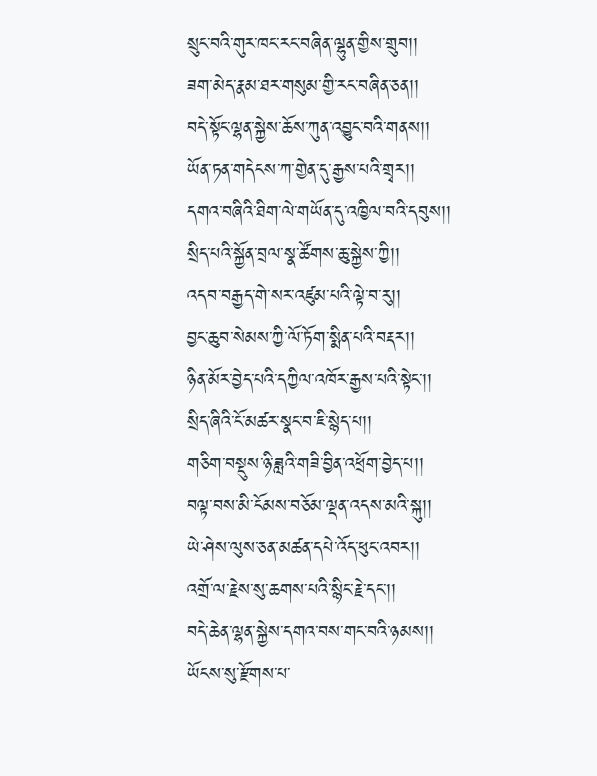སྲུང་བའི་གུར་ཁང་རང་བཞིན་ལྷུན་གྱིས་གྲུབ།།
ཟག་མེད་རྣམ་ཐར་གསུམ་གྱི་རང་བཞིན་ཅན།།
བདེ་སྟོང་ལྷན་སྐྱེས་ཆོས་ཀུན་འབྱུང་བའི་གནས།།
ཡོན་ཏན་གདེངས་ཀ་གྱེན་དུ་རྒྱས་པའི་གྲྭར།།
དགའ་བཞིའི་ཐིག་ལེ་གཡོན་དུ་འཁྱིལ་བའི་དབུས།།
སྲིད་པའི་སྐྱོན་བྲལ་སྣ་ཚོགས་ཆུ་སྐྱེས་ཀྱི།།
འདབ་བརྒྱད་གེ་སར་འཛུམ་པའི་ལྟེ་བ་རུ།།
བྱང་ཆུབ་སེམས་ཀྱི་ལོ་ཏོག་སྨིན་པའི་བརྡར།།
ཉིན་མོར་བྱེད་པའི་དཀྱིལ་འཁོར་རྒྱས་པའི་སྟེང་།།
སྲིད་ཞིའི་ངོ་མཚར་སྣང་བ་ཇི་སྙེད་པ།།
གཅིག་བསྡུས་ཉི་ཟླའི་གཟི་བྱིན་འཕྲོག་བྱེད་པ།།
བལྟ་བས་མི་ངོམས་བཅོམ་ལྡན་འདས་མའི་སྐུ།།
ཡེ་ཤེས་ལུས་ཅན་མཚན་དཔེ་འོད་ཕུང་འབར།།
འགྲོ་ལ་རྗེས་སུ་ཆགས་པའི་སྙིང་རྗེ་དང་།།
བདེ་ཆེན་ལྷན་སྐྱེས་དགའ་བས་གང་བའི་ཉམས།།
ཡོངས་སུ་རྫོགས་པ་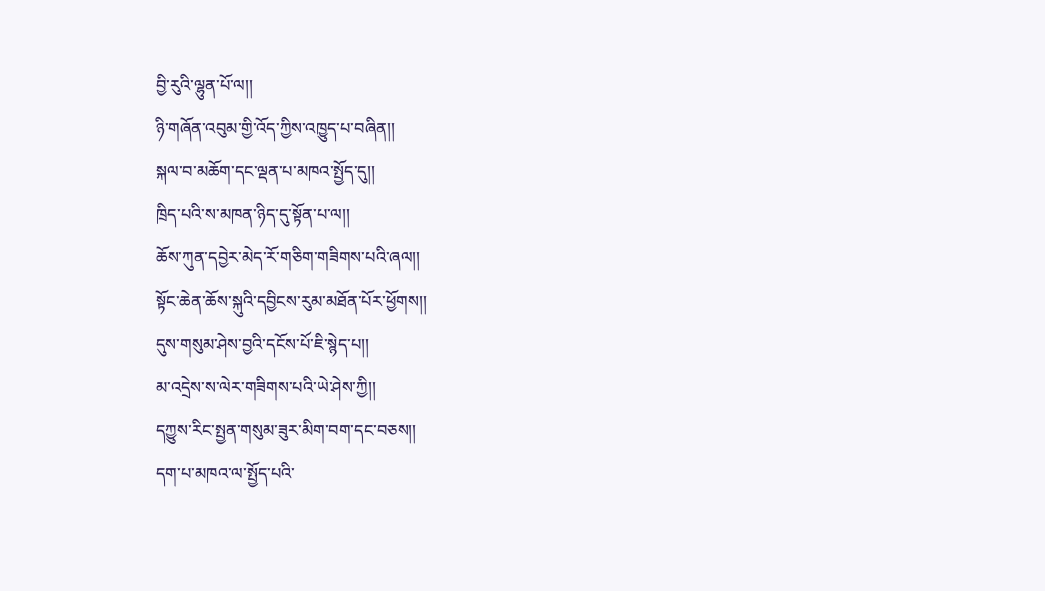བྱི་རུའི་ལྷུན་པོ་ལ།།
ཉི་གཞོན་འབུམ་གྱི་འོད་ཀྱིས་འཁྱུད་པ་བཞིན།།
སྐལ་བ་མཆོག་དང་ལྡན་པ་མཁའ་སྤྱོད་དུ།།
ཁྲིད་པའི་ས་མཁན་ཉིད་དུ་སྟོན་པ་ལ།།
ཆོས་ཀུན་དབྱེར་མེད་རོ་གཅིག་གཟིགས་པའི་ཞལ།།
སྟོང་ཆེན་ཆོས་སྐུའི་དབྱིངས་རུམ་མཐོན་པོར་ཕྱོགས།།
དུས་གསུམ་ཤེས་བྱའི་དངོས་པོ་ཇི་སྙེད་པ།།
མ་འདྲེས་ས་ལེར་གཟིགས་པའི་ཡེ་ཤེས་ཀྱི།།
དཀྱུས་རིང་སྤྱན་གསུམ་ཟུར་མིག་བག་དང་བཅས།།
དག་པ་མཁའ་ལ་སྤྱོད་པའི་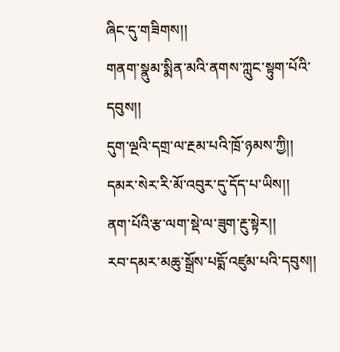ཞིང་དུ་གཟིགས།།
གནག་སྣུམ་སྨིན་མའི་ནགས་ཀླུང་སྟུག་པོའི་དབུས།།
དུག་ལྔའི་དགྲ་ལ་རྔམ་པའི་ཁྲོ་ཉམས་ཀྱི།།
དམར་སེར་རི་མོ་འབུར་དུ་དོད་པ་ཡིས།།
ནག་པོའི་རྩ་ལག་སྡེ་ལ་ཟུག་རྔུ་སྟེར།།
རབ་དམར་མཆུ་སྒྲོས་པདྨོ་འཛུམ་པའི་དབུས།།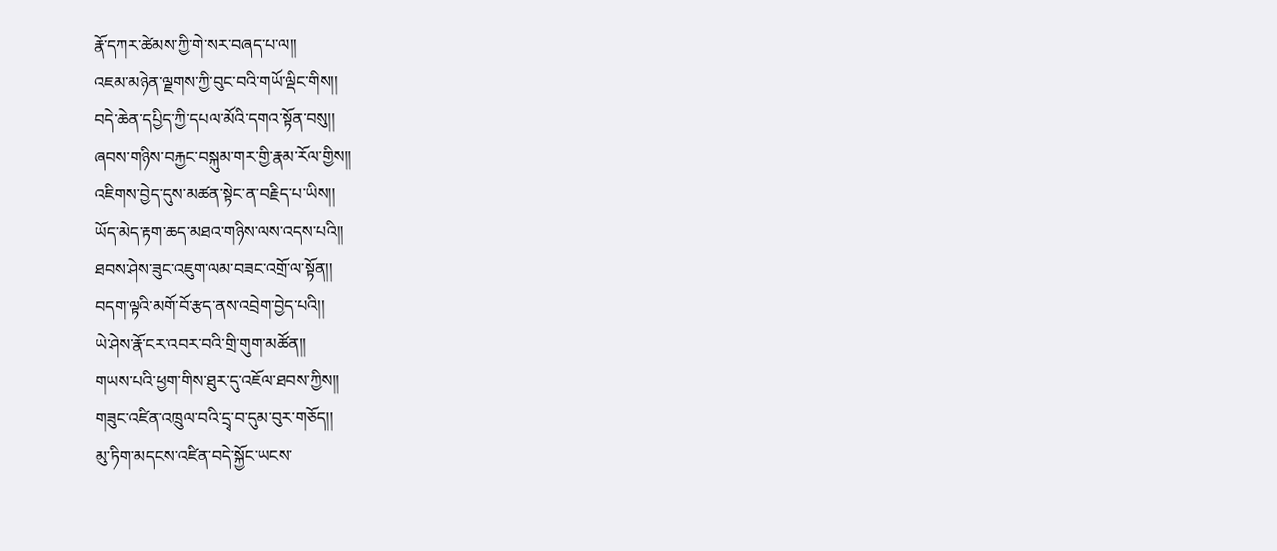རྣོ་དཀར་ཚེམས་ཀྱི་གེ་སར་བཞད་པ་ལ།།
འཇམ་མཉེན་ལྗགས་ཀྱི་བུང་བའི་གཡོ་ལྡིང་གིས།།
བདེ་ཆེན་དཔྱིད་ཀྱི་དཔལ་མོའི་དགའ་སྟོན་བསུ།།
ཞབས་གཉིས་བརྐྱང་བསྐུམ་གར་གྱི་རྣམ་རོལ་གྱིས།།
འཇིགས་བྱེད་དུས་མཚན་སྟེང་ན་བརྗིད་པ་ཡིས།།
ཡོད་མེད་རྟག་ཆད་མཐའ་གཉིས་ལས་འདས་པའི།།
ཐབས་ཤེས་ཟུང་འཇུག་ལམ་བཟང་འགྲོ་ལ་སྟོན།།
བདག་ལྟའི་མགོ་བོ་རྩད་ནས་འབྲེག་བྱེད་པའི།།
ཡེ་ཤེས་རྣོ་ངར་འབར་བའི་གྲི་གུག་མཚོན།།
གཡས་པའི་ཕྱག་གིས་ཐུར་དུ་འཇོལ་ཐབས་ཀྱིས།།
གཟུང་འཛིན་འཁྲུལ་བའི་དྲྭ་བ་དུམ་བུར་གཅོད།།
མུ་ཏིག་མདངས་འཛིན་བདེ་སྐྱོང་ཡངས་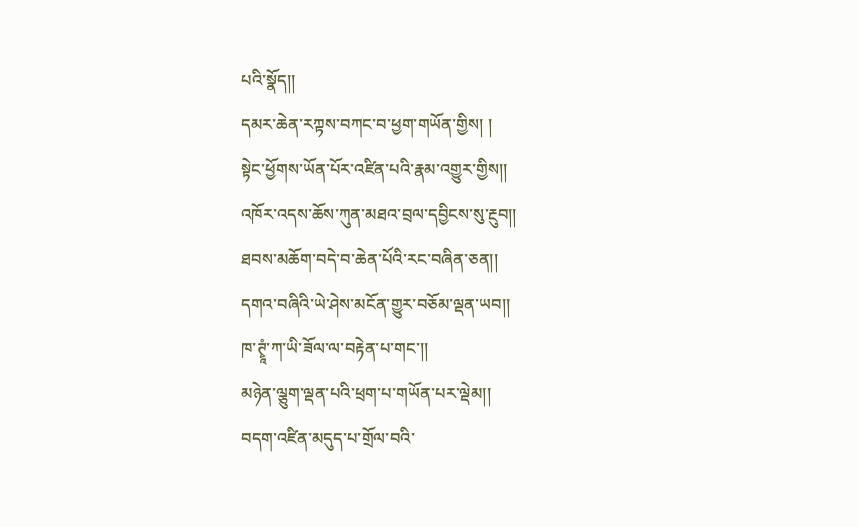པའི་སྣོད།།
དམར་ཆེན་རཀྟས་བཀང་བ་ཕྱག་གཡོན་གྱིས། །
སྟེང་ཕྱོགས་ཡོན་པོར་འཛིན་པའི་རྣམ་འགྱུར་གྱིས།།
འཁོར་འདས་ཆོས་ཀུན་མཐའ་བྲལ་དབྱིངས་སུ་རྔུབ།།
ཐབས་མཆོག་བདེ་བ་ཆེན་པོའི་རང་བཞིན་ཅན།།
དགའ་བཞིའི་ཡེ་ཤེས་མངོན་གྱུར་བཅོམ་ལྡན་ཡབ།།
ཁ་ཊྭཱཾ་ཀ་ཡི་ཟོལ་ལ་བརྟེན་པ་གང་།།
མཉེན་ལྕུག་ལྡན་པའི་ཕྲག་པ་གཡོན་པར་ལྡེམ།།
བདག་འཛིན་མདུད་པ་གྲོལ་བའི་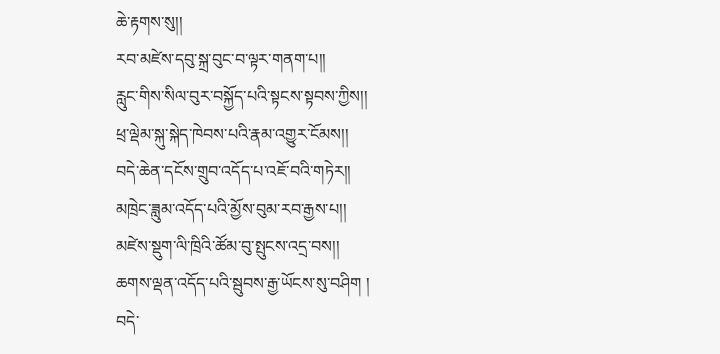ཆེ་རྟགས་སུ།།
རབ་མཛེས་དབུ་སྐྲ་བུང་བ་ལྟར་གནག་པ།།
རླུང་གིས་སིལ་བུར་བསྐྱོད་པའི་སྟངས་སྟབས་ཀྱིས།།
ཕྲ་ལྡེམ་སྐུ་སྐེད་ཁེབས་པའི་རྣམ་འགྱུར་ངོམས།།
བདེ་ཆེན་དངོས་གྲུབ་འདོད་པ་འཇོ་བའི་གཏེར།།
མཁྲེང་ཟླུམ་འདོད་པའི་མྱོས་བུམ་རབ་རྒྱས་པ།།
མཛེས་སྡུག་ལི་ཁྲིའི་ཚོམ་བུ་སྤུངས་འདྲ་བས།།
ཆགས་ལྡན་འདོད་པའི་སྦུབས་རྒྱ་ཡོངས་སུ་བཤིག །
བདེ་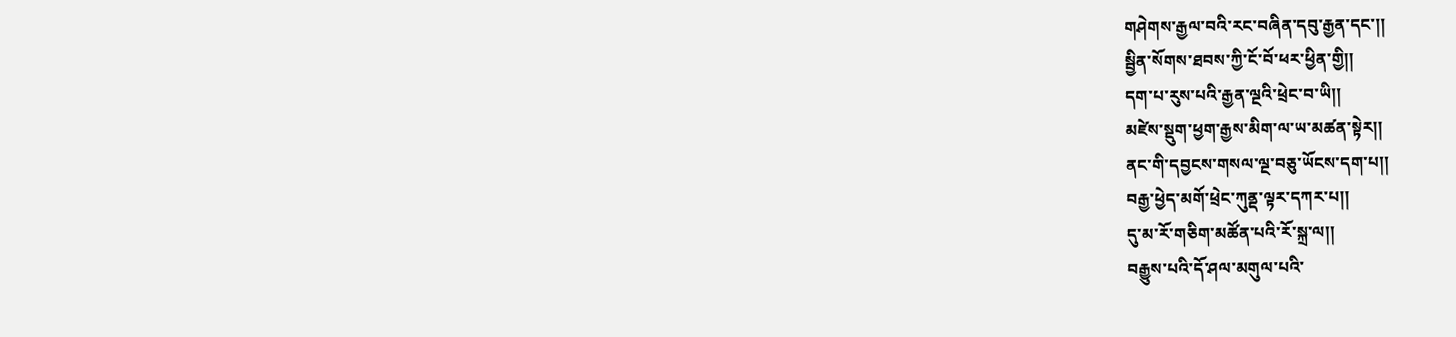གཤེགས་རྒྱལ་བའི་རང་བཞིན་དབུ་རྒྱན་དང་།།
སྦྱིན་སོགས་ཐབས་ཀྱི་ངོ་བོ་ཕར་ཕྱིན་གྱི།།
དག་པ་རུས་པའི་རྒྱན་ལྔའི་ཕྲེང་བ་ཡི།།
མཛེས་སྡུག་ཕྱག་རྒྱས་མིག་ལ་ཡ་མཚན་སྟེར།།
ནང་གི་དབྱངས་གསལ་ལྔ་བཅུ་ཡོངས་དག་པ།།
བརྒྱ་ཕྱེད་མགོ་ཕྲེང་ཀུནྡ་ལྟར་དཀར་པ།།
དུ་མ་རོ་གཅིག་མཚོན་པའི་རོ་སྐྲ་ལ།།
བརྒྱུས་པའི་དོ་ཤལ་མགུལ་པའི་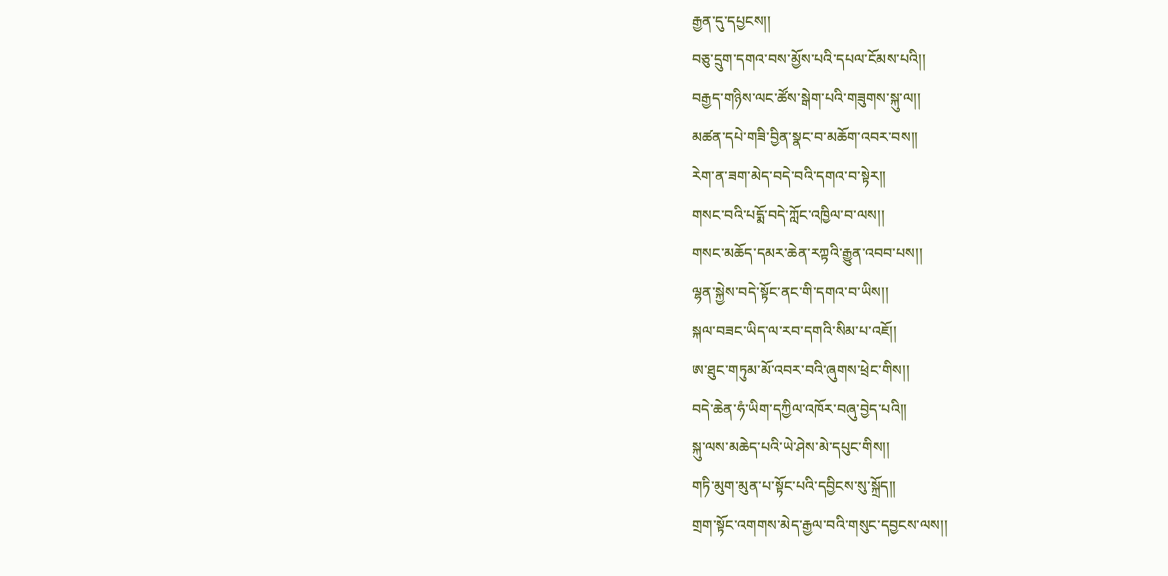རྒྱན་དུ་དཔྱངས།།
བཅུ་དྲུག་དགའ་བས་མྱོས་པའི་དཔལ་ངོམས་པའི།།
བརྒྱད་གཉིས་ལང་ཚོས་སྒེག་པའི་གཟུགས་སྐུ་ལ།།
མཚན་དཔེ་གཟི་བྱིན་སྣང་བ་མཆོག་འབར་བས།།
རེག་ན་ཟག་མེད་བདེ་བའི་དགའ་བ་སྟེར།།
གསང་བའི་པདྨོ་བདེ་ཀློང་འཁྱིལ་བ་ལས།།
གསང་མཆོད་དམར་ཆེན་རཀྟའི་རྒྱུན་འབབ་པས།།
ལྷན་སྐྱེས་བདེ་སྟོང་ནང་གི་དགའ་བ་ཡིས།།
སྐལ་བཟང་ཡིད་ལ་རབ་དགའི་སིམ་པ་འཇོ།།
ཨ་ཐུང་གཏུམ་མོ་འབར་བའི་ཞུགས་ཕྲེང་གིས།།
བདེ་ཆེན་ཧཾ་ཡིག་དཀྱིལ་འཁོར་བཞུ་བྱེད་པའི།།
སྐུ་ལས་མཆེད་པའི་ཡེ་ཤེས་མེ་དཔུང་གིས།།
གཏི་མུག་མུན་པ་སྟོང་པའི་དབྱིངས་སུ་སྐྲོད།།
གྲག་སྟོང་འགགས་མེད་རྒྱལ་བའི་གསུང་དབྱངས་ལས།།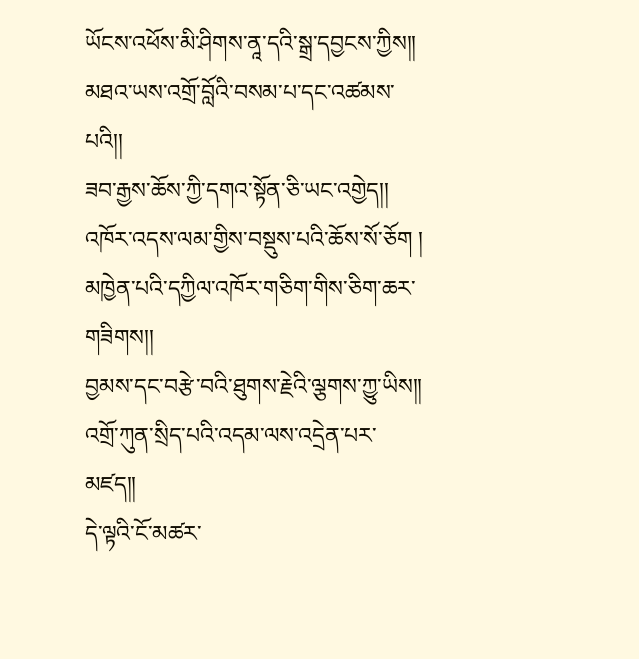ཡོངས་འཕོས་མི་ཤིགས་ནཱ་དའི་སྒྲ་དབྱངས་ཀྱིས།།
མཐའ་ཡས་འགྲོ་བློའི་བསམ་པ་དང་འཚམས་པའི།།
ཟབ་རྒྱས་ཆོས་ཀྱི་དགའ་སྟོན་ཅི་ཡང་འགྱེད།།
འཁོར་འདས་ལམ་གྱིས་བསྡུས་པའི་ཆོས་སོ་ཅོག །
མཁྱེན་པའི་དཀྱིལ་འཁོར་གཅིག་གིས་ཅིག་ཆར་གཟིགས།།
བྱམས་དང་བརྩེ་བའི་ཐུགས་རྗེའི་ལྕགས་ཀྱུ་ཡིས།།
འགྲོ་ཀུན་སྲིད་པའི་འདམ་ལས་འདྲེན་པར་མཛད།།
དེ་ལྟའི་ངོ་མཚར་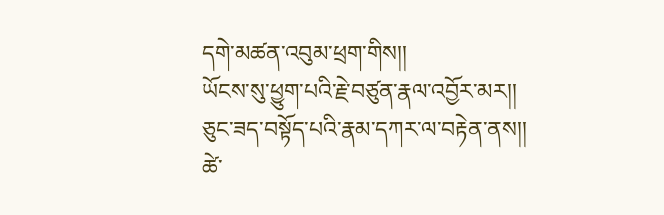དགེ་མཚན་འབུམ་ཕྲག་གིས།།
ཡོངས་སུ་ཕྱུག་པའི་རྗེ་བཙུན་རྣལ་འབྱོར་མར།།
ཅུང་ཟད་བསྟོད་པའི་རྣམ་དཀར་ལ་བརྟེན་ནས།།
ཚེ་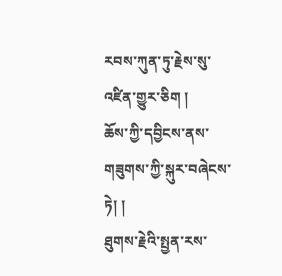རབས་ཀུན་ཏུ་རྗེས་སུ་འཛིན་གྱུར་ཅིག །
ཆོས་ཀྱི་དབྱིངས་ནས་གཟུགས་ཀྱི་སྐུར་བཞེངས་ཏེ། །
ཐུགས་རྗེའི་སྤྱན་རས་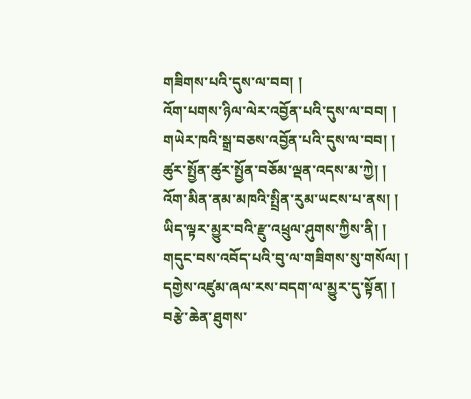གཟིགས་པའི་དུས་ལ་བབ། །
འོག་པགས་ཉིལ་ལེར་འབྱོན་པའི་དུས་ལ་བབ། །
གཡེར་ཁའི་སྒྲ་བཅས་འབྱོན་པའི་དུས་ལ་བབ། །
ཚུར་སྤྱོན་ཚུར་སྤྱོན་བཅོམ་ལྡན་འདས་མ་ཀྱེ། །
འོག་མིན་ནམ་མཁའི་སྤྲིན་རུམ་ཡངས་པ་ནས། །
ཡིད་ལྟར་མྱུར་བའི་རྫུ་འཕྲུལ་ཤུགས་ཀྱིས་ནི། །
གདུང་བས་འབོད་པའི་བུ་ལ་གཟིགས་སུ་གསོལ། །
དགྱེས་འཛུམ་ཞལ་རས་བདག་ལ་མྱུར་དུ་སྟོན། །
བརྩེ་ཆེན་ཐུགས་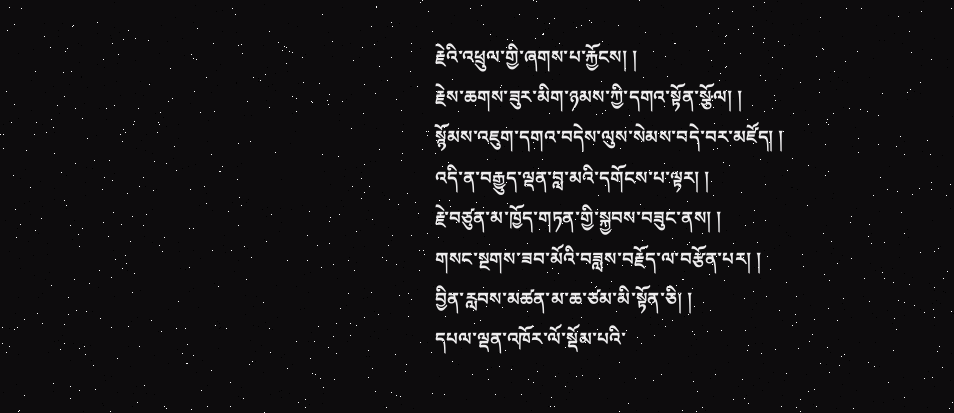རྗེའི་འཕྲུལ་གྱི་ཞགས་པ་རྐྱོངས། །
རྗེས་ཆགས་ཟུར་མིག་ཉམས་ཀྱི་དགའ་སྟོན་སྩོལ། །
སྙོམས་འཇུག་དགའ་བདེས་ལུས་སེམས་བདེ་བར་མཛོད། །
འདི་ན་བརྒྱུད་ལྡན་བླ་མའི་དགོངས་པ་ལྟར། །
རྗེ་བཙུན་མ་ཁྱོད་གཏན་གྱི་སྐྱབས་བཟུང་ནས། །
གསང་སྔགས་ཟབ་མོའི་བཟླས་བརྗོད་ལ་བརྩོན་པར། །
བྱིན་རླབས་མཚན་མ་ཆ་ཙམ་མི་སྟོན་ཅི། །
དཔལ་ལྡན་འཁོར་ལོ་སྡོམ་པའི་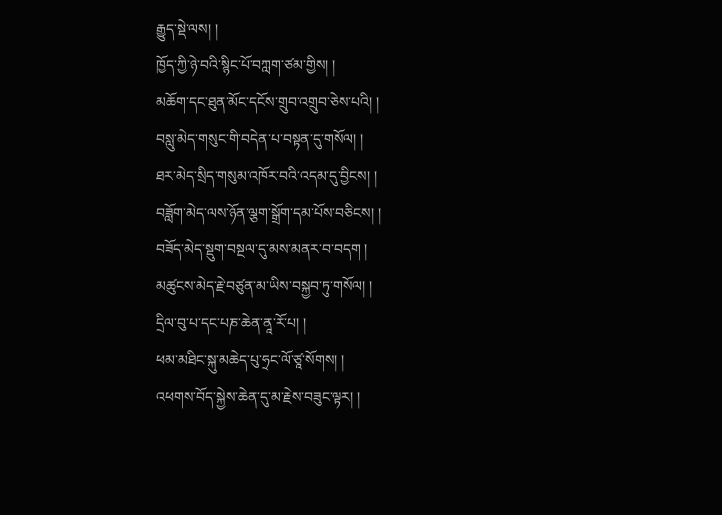རྒྱུད་སྡེ་ལས། །
ཁྱོད་ཀྱི་ཉེ་བའི་སྙིང་པོ་བཀླག་ཙམ་གྱིས། །
མཆོག་དང་ཐུན་མོང་དངོས་གྲུབ་འགྲུབ་ཅེས་པའི། །
བསླུ་མེད་གསུང་གི་བདེན་པ་བསྟན་དུ་གསོལ། །
ཐར་མེད་སྲིད་གསུམ་འཁོར་བའི་འདམ་དུ་བྱིངས། །
བཟློག་མེད་ལས་ཉོན་ལྕག་སྒྲོག་དམ་པོས་བཅིངས། །
བཟོད་མེད་སྡུག་བསྔལ་དུ་མས་མནར་བ་བདག །
མཚུངས་མེད་རྗེ་བཙུན་མ་ཡིས་བསྐྱབ་ཏུ་གསོལ། །
དྲིལ་བུ་པ་དང་པཎ་ཆེན་ནཱ་རོ་པ། །
ཕམ་མཐིང་སྐུ་མཆེད་པུ་ཧྲང་ལོ་ཙཱ་སོགས། །
འཕགས་བོད་སྐྱེས་ཆེན་དུ་མ་རྗེས་བཟུང་ལྟར། །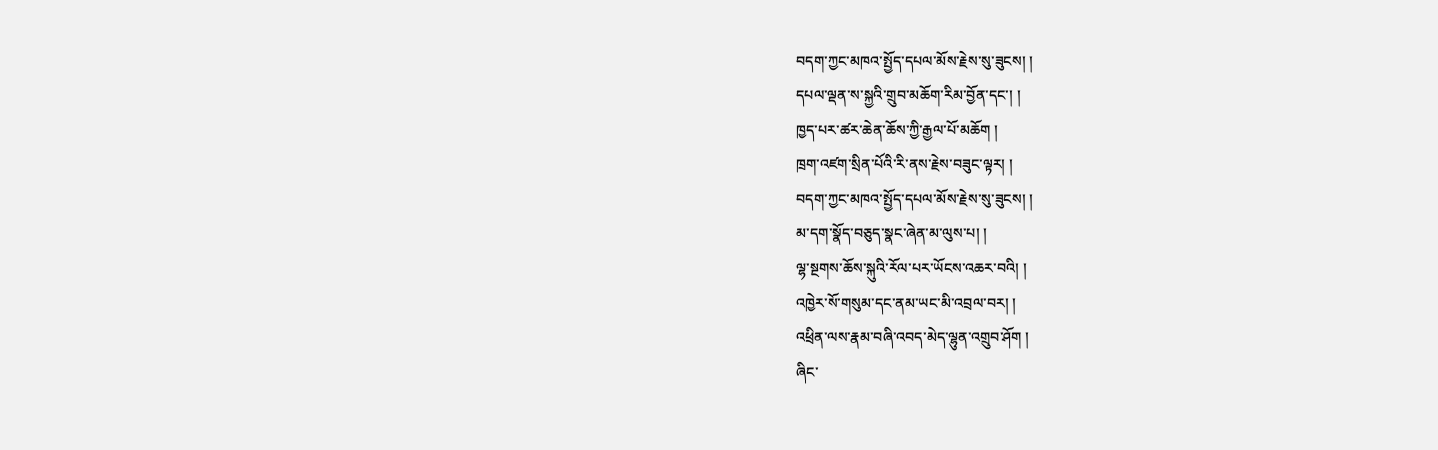བདག་ཀྱང་མཁའ་སྤྱོད་དཔལ་མོས་རྗེས་སུ་ཟུངས། །
དཔལ་ལྡན་ས་སྐྱའི་གྲུབ་མཆོག་རིམ་བྱོན་དང་། །
ཁྱད་པར་ཚར་ཆེན་ཆོས་ཀྱི་རྒྱལ་པོ་མཆོག །
ཁྲག་འཛག་སྲིན་པོའི་རི་ནས་རྗེས་བཟུང་ལྟར། །
བདག་ཀྱང་མཁའ་སྤྱོད་དཔལ་མོས་རྗེས་སུ་ཟུངས། །
མ་དག་སྣོད་བཅུད་སྣང་ཞེན་མ་ལུས་པ། །
ལྷ་སྔགས་ཆོས་སྐུའི་རོལ་པར་ཡོངས་འཆར་བའི། །
འཁྱེར་སོ་གསུམ་དང་ནམ་ཡང་མི་འབྲལ་བར། །
འཕྲིན་ལས་རྣམ་བཞི་འབད་མེད་ལྷུན་འགྲུབ་ཤོག །
ཞིང་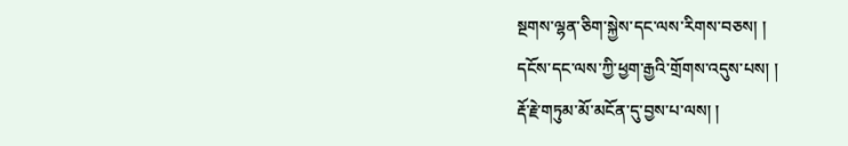སྔགས་ལྷན་ཅིག་སྐྱེས་དང་ལས་རིགས་བཅས། །
དངོས་དང་ལས་ཀྱི་ཕྱག་རྒྱའི་གྲོགས་འདུས་པས། །
རྡོ་རྗེ་གཏུམ་མོ་མངོན་དུ་བྱས་པ་ལས། །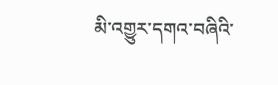མི་འགྱུར་དགའ་བཞིའི་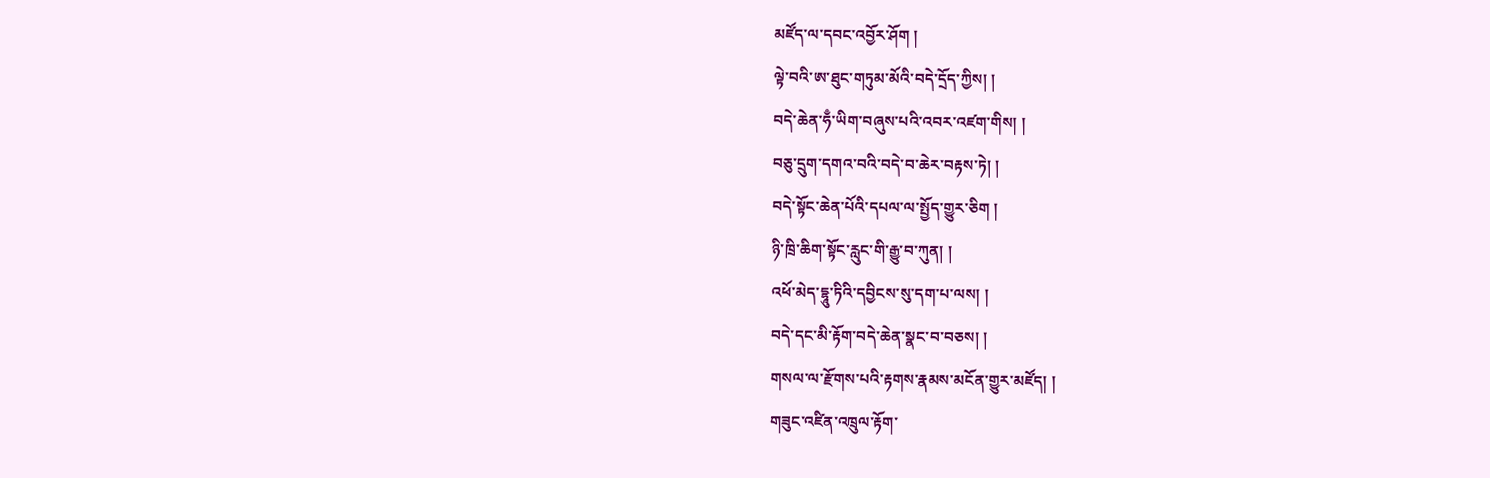མཛོད་ལ་དབང་འབྱོར་ཤོག །
ལྟེ་བའི་ཨ་ཐུང་གཏུམ་མོའི་བདེ་དྲོད་ཀྱིས། །
བདེ་ཆེན་ཧྃ་ཡིག་བཞུས་པའི་འབར་འཛག་གིས། །
བཅུ་དྲུག་དགའ་བའི་བདེ་བ་ཆེར་བརྟས་ཏེ། །
བདེ་སྟོང་ཆེན་པོའི་དཔལ་ལ་སྤྱོད་གྱུར་ཅིག །
ཉི་ཁྲི་ཆིག་སྟོང་རླུང་གི་རྒྱུ་བ་ཀུན། །
འཕོ་མེད་དྷཱུ་ཏིའི་དབྱིངས་སུ་དག་པ་ལས། །
བདེ་དང་མི་རྟོག་བདེ་ཆེན་སྣང་བ་བཅས། །
གསལ་ལ་རྫོགས་པའི་རྟགས་རྣམས་མངོན་གྱུར་མཛོད། །
གཟུང་འཛིན་འཁྲུལ་རྟོག་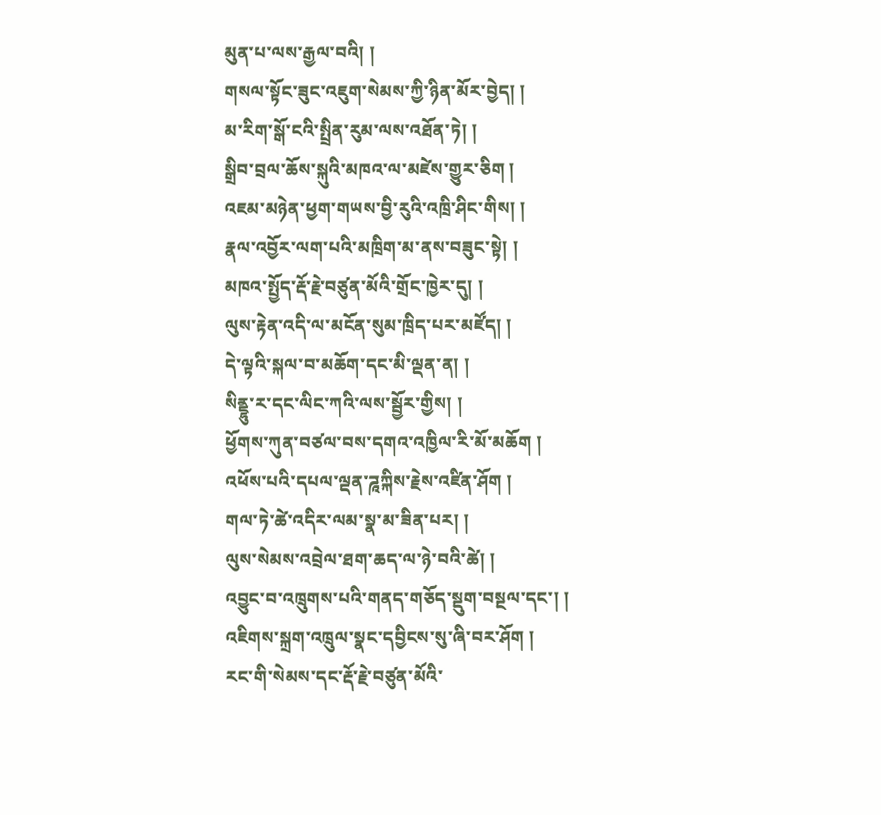མུན་པ་ལས་རྒྱལ་བའི། །
གསལ་སྟོང་ཟུང་འཇུག་སེམས་ཀྱི་ཉིན་མོར་བྱེད། །
མ་རིག་སྒོ་ངའི་སྤྲིན་རུམ་ལས་འཐོན་ཏེ། །
སྒྲིབ་བྲལ་ཆོས་སྐུའི་མཁའ་ལ་མཛེས་གྱུར་ཅིག །
འཇམ་མཉེན་ཕྱག་གཡས་བྱི་རུའི་འཁྲི་ཤིང་གིས། །
རྣལ་འབྱོར་ལག་པའི་མཁྲིག་མ་ནས་བཟུང་སྟེ། །
མཁའ་སྤྱོད་རྡོ་རྗེ་བཙུན་མོའི་གྲོང་ཁྱེར་དུ། །
ལུས་རྟེན་འདི་ལ་མངོན་སུམ་ཁྲིད་པར་མཛོད། །
དེ་ལྟའི་སྐལ་བ་མཆོག་དང་མི་ལྡན་ན། །
སིནྡྷུ་ར་དང་ལིང་ཀའི་ལས་སྦྱོར་གྱིས། །
ཕྱོགས་ཀུན་བཙལ་བས་དགའ་འཁྱིལ་རི་མོ་མཆོག །
འཕོས་པའི་དཔལ་ལྡན་ཌཱཀྐིས་རྗེས་འཛིན་ཤོག །
གལ་ཏེ་ཚེ་འདིར་ལམ་སྣ་མ་ཟིན་པར། །
ལུས་སེམས་འབྲེལ་ཐག་ཆད་ལ་ཉེ་བའི་ཚེ། །
འབྱུང་བ་འཁྲུགས་པའི་གནད་གཅོད་སྡུག་བསྔལ་དང་། །
འཇིགས་སྐྲག་འཁྲུལ་སྣང་དབྱིངས་སུ་ཞི་བར་ཤོག །
རང་གི་སེམས་དང་རྡོ་རྗེ་བཙུན་མོའི་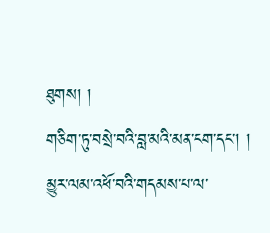ཐུགས། །
གཅིག་ཏུ་བསྲེ་བའི་བླ་མའི་མན་ངག་དང་། །
མྱུར་ལམ་འཕོ་བའི་གདམས་པ་ལ་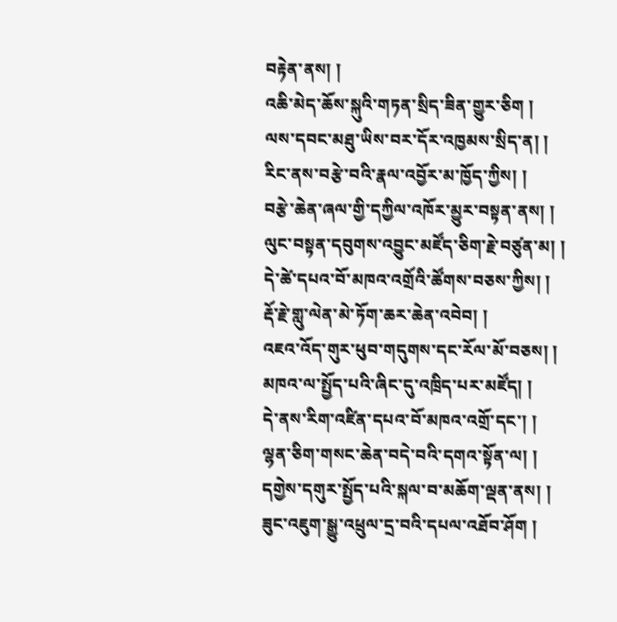བརྟེན་ནས། །
འཆི་མེད་ཆོས་སྐུའི་གཏན་སྲིད་ཟིན་གྱུར་ཅིག །
ལས་དབང་མཐུ་ཡིས་བར་དོར་འཁྱམས་སྲིད་ན། །
རིང་ནས་བརྩེ་བའི་རྣལ་འབྱོར་མ་ཁྱོད་ཀྱིས། །
བརྩེ་ཆེན་ཞལ་གྱི་དཀྱིལ་འཁོར་མྱུར་བསྟན་ནས། །
ལུང་བསྟན་དབུགས་འབྱུང་མཛོད་ཅིག་རྗེ་བཙུན་མ། །
དེ་ཚེ་དཔའ་བོ་མཁའ་འགྲོའི་ཚོགས་བཅས་ཀྱིས། །
རྡོ་རྗེ་གླུ་ལེན་མེ་ཏོག་ཆར་ཆེན་འབེབ། །
འཇའ་འོད་གུར་ཕུབ་གདུགས་དང་རོལ་མོ་བཅས། །
མཁའ་ལ་སྤྱོད་པའི་ཞིང་དུ་འཁྲིད་པར་མཛོད། །
དེ་ནས་རིག་འཛིན་དཔའ་བོ་མཁའ་འགྲོ་དང་། །
ལྷན་ཅིག་གསང་ཆེན་བདེ་བའི་དགའ་སྟོན་ལ། །
དགྱེས་དགུར་སྤྱོད་པའི་སྐལ་བ་མཆོག་ལྡན་ནས། །
ཟུང་འཇུག་སྒྱུ་འཕྲུལ་དྲ་བའི་དཔལ་འཐོབ་ཤོག །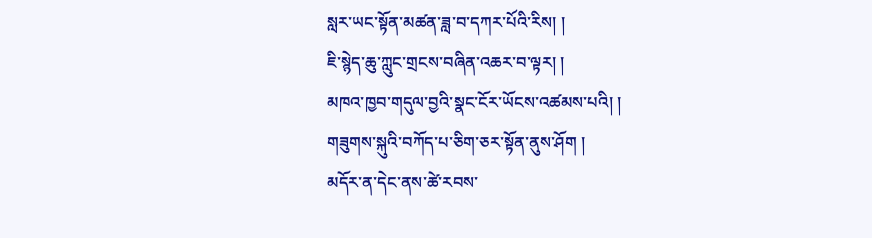སླར་ཡང་སྟོན་མཚན་ཟླ་བ་དཀར་པོའི་རིས། །
ཇི་སྙེད་ཆུ་ཀླུང་གྲངས་བཞིན་འཆར་བ་ལྟར། །
མཁའ་ཁྱབ་གདུལ་བྱའི་སྣང་ངོར་ཡོངས་འཚམས་པའི། །
གཟུགས་སྐུའི་བཀོད་པ་ཅིག་ཅར་སྟོན་ནུས་ཤོག །
མདོར་ན་དེང་ནས་ཚེ་རབས་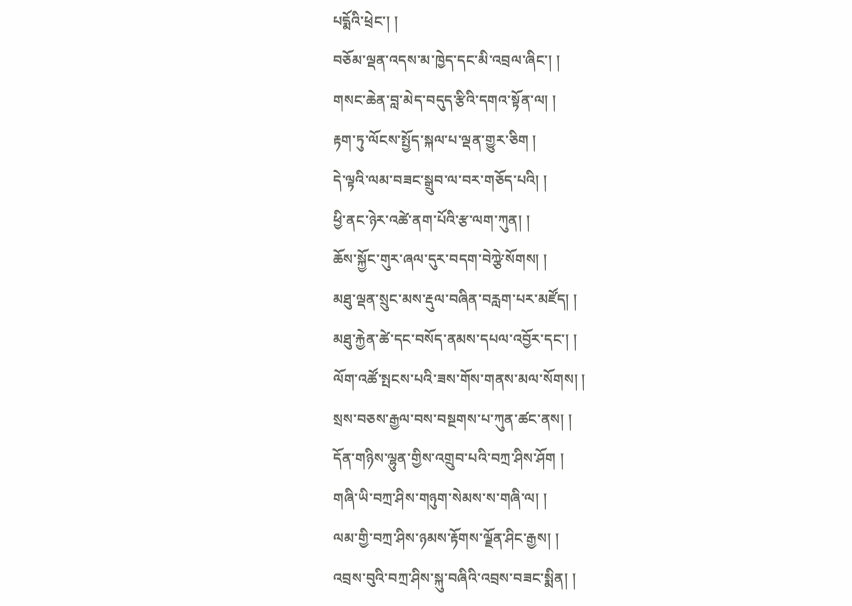པདྨོའི་ཕྲེང་། །
བཅོམ་ལྡན་འདས་མ་ཁྱེད་དང་མི་འབྲལ་ཞིང་། །
གསང་ཆེན་བླ་མེད་བདུད་རྩིའི་དགའ་སྟོན་ལ། །
རྟག་ཏུ་ལོངས་སྤྱོད་སྐལ་པ་ལྡན་གྱུར་ཅིག །
དེ་ལྟའི་ལམ་བཟང་སྒྲུབ་ལ་བར་གཅོད་པའི། །
ཕྱི་ནང་ཉེར་འཚེ་ནག་པོའི་རྩ་ལག་ཀུན། །
ཆོས་སྐྱོང་གུར་ཞལ་དུར་བདག་བེཀྩེ་སོགས། །
མཐུ་ལྡན་སྲུང་མས་རྡུལ་བཞིན་བརླག་པར་མཛོད། །
མཐུ་རྐྱེན་ཚེ་དང་བསོད་ནམས་དཔལ་འབྱོར་དང་། །
ལོག་འཚོ་སྤངས་པའི་ཟས་གོས་གནས་མལ་སོགས། །
སྲས་བཅས་རྒྱལ་བས་བསྔགས་པ་ཀུན་ཚང་ནས། །
དོན་གཉིས་ལྷུན་གྱིས་འགྲུབ་པའི་བཀྲ་ཤིས་ཤོག །
གཞི་ཡི་བཀྲ་ཤིས་གཉུག་སེམས་ས་གཞི་ལ། །
ལམ་གྱི་བཀྲ་ཤིས་ཉམས་རྟོགས་ལྗོན་ཤིང་རྒྱས། །
འབྲས་བུའི་བཀྲ་ཤིས་སྐུ་བཞིའི་འབྲས་བཟང་སྨིན། །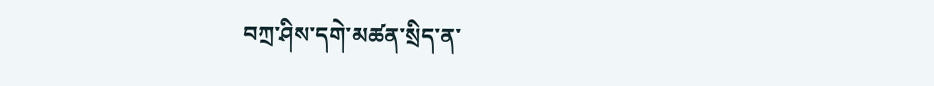བཀྲ་ཤིས་དགེ་མཚན་སྲིད་ན་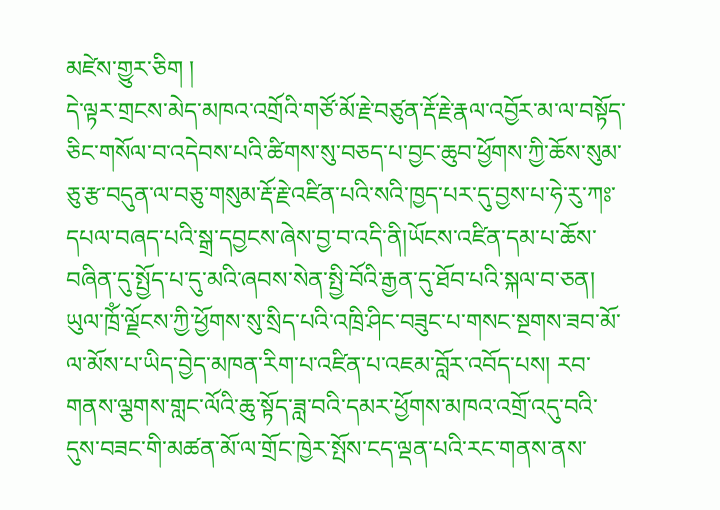མཛེས་གྱུར་ཅིག །
དེ་ལྟར་གྲངས་མེད་མཁའ་འགྲོའི་གཙོ་མོ་རྗེ་བཙུན་རྡོ་རྗེ་རྣལ་འབྱོར་མ་ལ་བསྟོད་ཅིང་གསོལ་བ་འདེབས་པའི་ཚིགས་སུ་བཅད་པ་བྱང་ཆུབ་ཕྱོགས་ཀྱི་ཆོས་སུམ་ཅུ་རྩ་བདུན་ལ་བཅུ་གསུམ་རྡོ་རྗེ་འཛིན་པའི་སའི་ཁྱད་པར་དུ་བྱས་པ་ཧེ་རུ་ཀཿ་དཔལ་བཞད་པའི་སྒྲ་དབྱངས་ཞེས་བྱ་བ་འདི་ནི།ཡོངས་འཛིན་དམ་པ་ཆོས་བཞིན་དུ་སྤྱོད་པ་དུ་མའི་ཞབས་སེན་སྤྱི་བོའི་རྒྱན་དུ་ཐོབ་པའི་སྐལ་བ་ཅན། ཡུལ་ཁྲོཾ་ལྗོངས་ཀྱི་ཕྱོགས་སུ་སྲིད་པའི་འཁྲི་ཤིང་བཟུང་པ་གསང་སྔགས་ཟབ་མོ་ལ་མོས་པ་ཡིད་བྱེད་མཁན་རིག་པ་འཛིན་པ་འཇམ་བློར་འབོད་པས། རབ་གནས་ལྕགས་གླང་ལོའི་ཆུ་སྟོད་ཟླ་བའི་དམར་ཕྱོགས་མཁའ་འགྲོ་འདུ་བའི་དུས་བཟང་གི་མཚན་མོ་ལ་གྲོང་ཁྱེར་སྤོས་ངད་ལྡན་པའི་རང་གནས་ནས་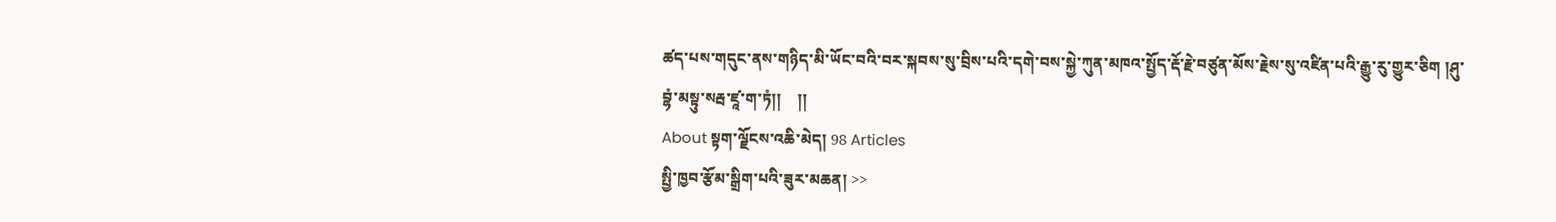ཚད་པས་གདུང་ནས་གཉིད་མི་ཡོང་བའི་བར་སྐབས་སུ་བྲིས་པའི་དགེ་བས་སྐྱེ་ཀུན་མཁའ་སྤྱོད་རྡོ་རྗེ་བཙུན་མོས་རྗེས་སུ་འཛིན་པའི་རྒྱུ་རུ་གྱུར་ཅིག །ཤུ་བྷཾ་མསྟུ་སརྦ་ཛཱ་ག་ཏཾ།།    །།
About སྟག་ལྗོངས་འཆི་མེད། 98 Articles
སྤྱི་ཁྱབ་རྩོམ་སྒྲིག་པའི་ཟུར་མཆན། >>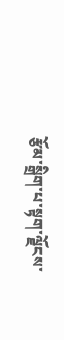རྩོམ་སྒྲིག་པ་སྟག་ལྗོངས་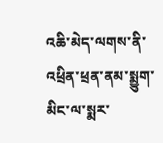འཆི་མེད་ལགས་ནི་འཕྲིན་ཕྲན་ནམ་སྨྱུག་མིང་ལ་སྨར་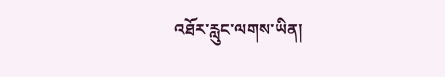འཐོར་རླུང་ལགས་ཡིན།